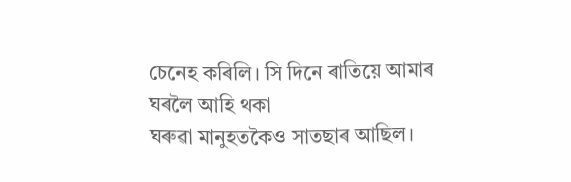চেনেহ কৰিলি। সি দিনে ৰাতিয়ে আমাৰ ঘৰলৈ আহি থকা
ঘৰুৱা মানুহতকৈও সাতছাৰ আছিল।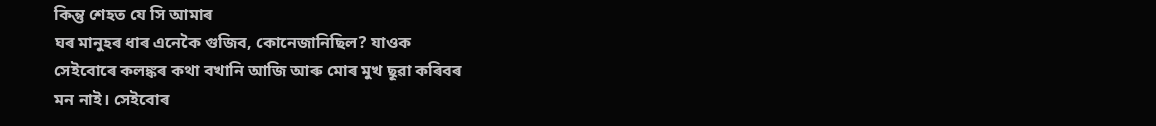কিন্তু শেহত যে সি আমাৰ
ঘৰ মানুহৰ ধাৰ এনেকৈ গুজিব, কোনেজানিছিল? যাওক
সেইবোৰে কলঙ্কৰ কথা বখানি আজি আৰু মোৰ মুখ ছূৱা কৰিবৰ
মন নাই। সেইবোৰ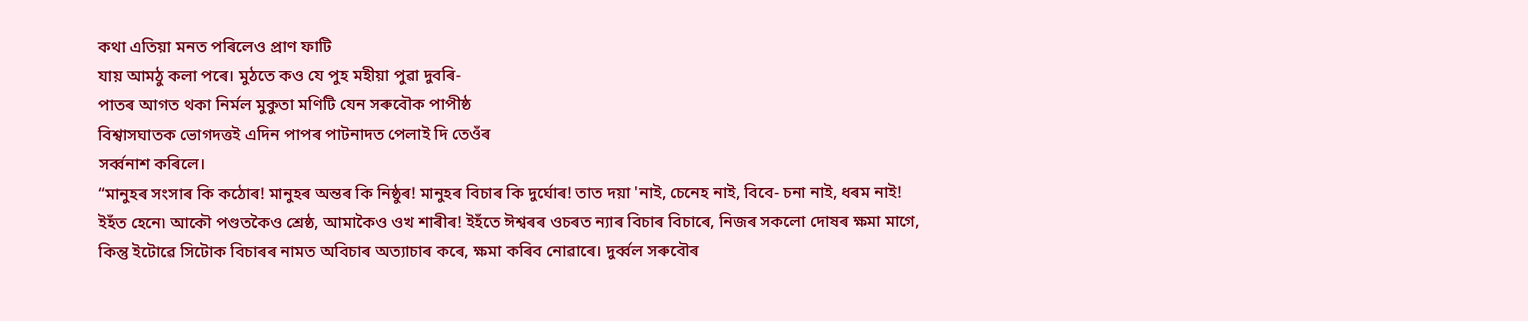কথা এতিয়া মনত পৰিলেও প্ৰাণ ফাটি
যায় আমঠু কলা পৰে। মুঠতে কও যে পুহ মহীয়া পুৱা দুবৰি-
পাতৰ আগত থকা নিৰ্মল মুকুতা মণিটি যেন সৰুবৌক পাপীষ্ঠ
বিশ্বাসঘাতক ভোগদত্তই এদিন পাপৰ পাটনাদত পেলাই দি তেওঁৰ
সৰ্ব্বনাশ কৰিলে।
“মানুহৰ সংসাৰ কি কঠোৰ! মানুহৰ অন্তৰ কি নিষ্ঠুৰ! মানুহৰ বিচাৰ কি দুৰ্ঘোৰ! তাত দয়া 'নাই, চেনেহ নাই, বিবে- চনা নাই, ধৰম নাই! ইহঁত হেনে৷ আকৌ পণ্ডতকৈও শ্ৰেষ্ঠ, আমাকৈও ওখ শাৰীৰ! ইহঁতে ঈশ্বৰৰ ওচৰত ন্যাৰ বিচাৰ বিচাৰে, নিজৰ সকলো দোষৰ ক্ষমা মাগে, কিন্তু ইটোৱে সিটোক বিচাৰৰ নামত অবিচাৰ অত্যাচাৰ কৰে, ক্ষমা কৰিব নোৱাৰে। দুৰ্ব্বল সৰুবৌৰ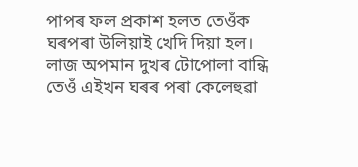পাপৰ ফল প্ৰকাশ হলত তেওঁক ঘৰপৰা উলিয়াই খেদি দিয়া হল। লাজ অপমান দুখৰ টোপোলা বান্ধি তেওঁ এইখন ঘৰৰ পৰা কেলেহুৱা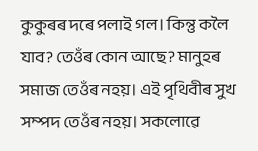কুকুৰৰ দৰে পলাই গল। কিন্তু কলৈ যাব? তেওঁৰ কোন আছে? মানুহৰ সমাজ তেওঁৰ নহয়। এই পৃথিবীৰ সুখ সম্পদ তেওঁৰ নহয়। সকলোৱে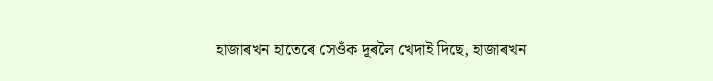হাজাৰখন হাতেৰে সেওঁক দূৰলৈ খেদাই দিছে, হাজাৰখন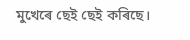মুখেৰে ছেই ছেই কৰিছে।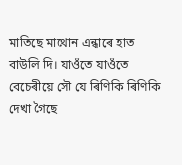মাতিছে মাথোন এন্ধাৰে হাত বাউলি দি। যাওঁতে যাওঁতে বেচেৰীয়ে সৌ যে ৰিণিকি ৰিণিকি দেখা গৈছে